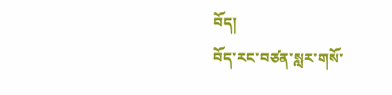བོད།
བོད་རང་བཙན་སླར་གསོ་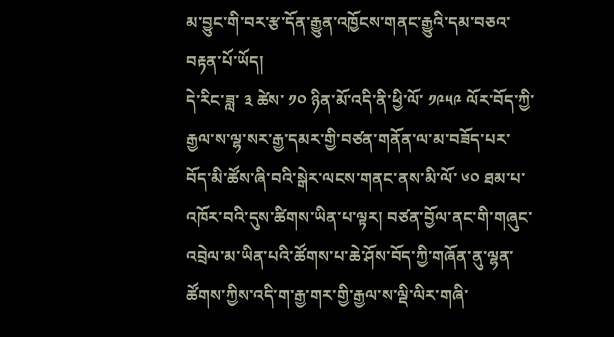མ་བྱུང་གི་བར་རྩ་དོན་རྒྱུན་འཁྱོངས་གནང་རྒྱུའི་དམ་བཅའ་བརྟན་པོ་ཡོད།
དེ་རིང་ཟླ་ ༣ ཚེས་ ༡༠ ཉིན་མོ་འདི་ནི་ཕྱི་ལོ་ ༡༩༥༩ ལོར་བོད་ཀྱི་རྒྱལ་ས་ལྷ་སར་རྒྱ་དམར་གྱི་བཙན་གནོན་ལ་མ་བཟོད་པར་བོད་མི་ཚོས་ཞི་བའི་སྒེར་ལངས་གནང་ནས་མི་ལོ་ ༦༠ ཐམ་པ་འཁོར་བའི་དུས་ཚིགས་ཡིན་པ་ལྟར། བཙན་བྱོལ་ནང་གི་གཞུང་འབྲེལ་མ་ཡིན་པའི་ཚོགས་པ་ཆེ་ཤོས་བོད་ཀྱི་གཞོན་ནུ་ལྷན་ཚོགས་ཀྱིས་འདི་ག་རྒྱ་གར་གྱི་རྒྱལ་ས་ལྡི་ལིར་གཞི་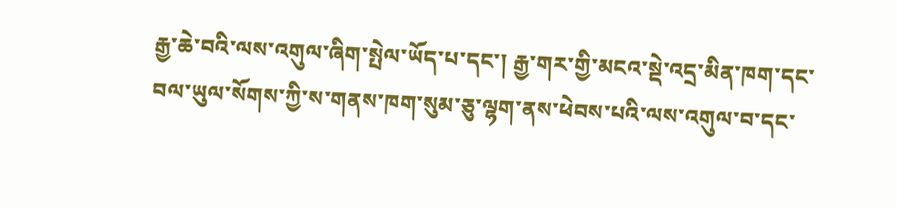རྒྱ་ཆེ་བའི་ལས་འགུལ་ཞིག་སྤེལ་ཡོད་པ་དང་། རྒྱ་གར་གྱི་མངའ་སྡེ་འདྲ་མིན་ཁག་དང་བལ་ཡུལ་སོགས་ཀྱི་ས་གནས་ཁག་སུམ་ཅུ་ལྷག་ནས་ཕེབས་པའི་ལས་འགུལ་བ་དང་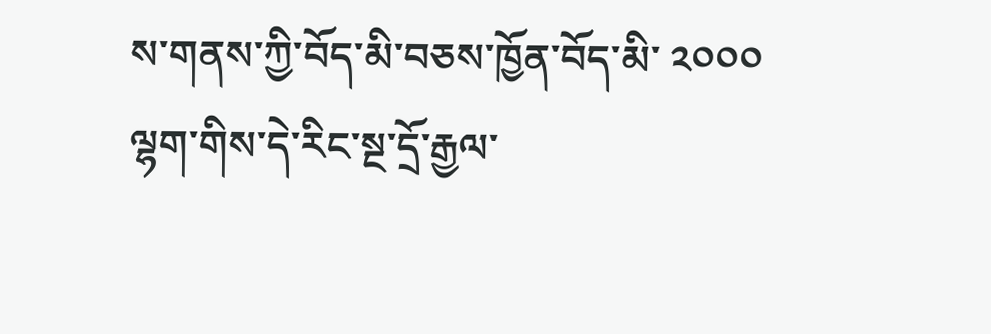ས་གནས་ཀྱི་བོད་མི་བཅས་ཁྱོན་བོད་མི་ ༢༠༠༠ ལྷག་གིས་དེ་རིང་སྔ་དྲོ་རྒྱལ་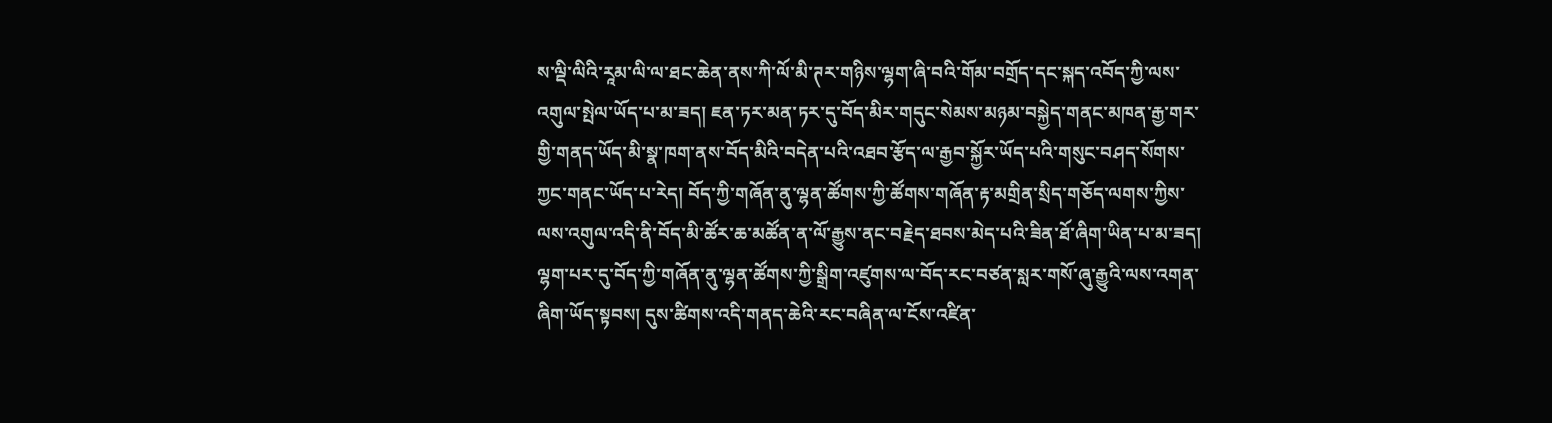ས་ལྡི་ལིའི་རཱམ་ལི་ལ་ཐང་ཆེན་ནས་ཀི་ལོ་མི་ཊར་གཉིས་ལྷག་ཞི་བའི་གོམ་བགྲོད་དང་སྐད་འབོད་ཀྱི་ལས་འགུལ་སྤེལ་ཡོད་པ་མ་ཟད། ཇན་ཏར་མན་ཏར་དུ་བོད་མིར་གདུང་སེམས་མཉམ་བསྐྱེད་གནང་མཁན་རྒྱ་གར་གྱི་གནད་ཡོད་མི་སྣ་ཁག་ནས་བོད་མིའི་བདེན་པའི་འཐབ་རྩོད་ལ་རྒྱབ་སྐྱོར་ཡོད་པའི་གསུང་བཤད་སོགས་ཀྱང་གནང་ཡོད་པ་རེད། བོད་ཀྱི་གཞོན་ནུ་ལྷན་ཚོགས་ཀྱི་ཚོགས་གཞོན་རྟ་མགྲིན་སྲིད་གཅོད་ལགས་ཀྱིས་ལས་འགུལ་འདི་ནི་བོད་མི་ཚོར་ཆ་མཚོན་ན་ལོ་རྒྱུས་ནང་བརྗེད་ཐབས་མེད་པའི་ཟིན་ཐོ་ཞིག་ཡིན་པ་མ་ཟད། ལྷག་པར་དུ་བོད་ཀྱི་གཞོན་ནུ་ལྷན་ཚོགས་ཀྱི་སྒྲིག་འཛུགས་ལ་བོད་རང་བཙན་སླར་གསོ་ཞུ་རྒྱུའི་ལས་འགན་ཞིག་ཡོད་སྟབས། དུས་ཚིགས་འདི་གནད་ཆེའི་རང་བཞིན་ལ་ངོས་འཛིན་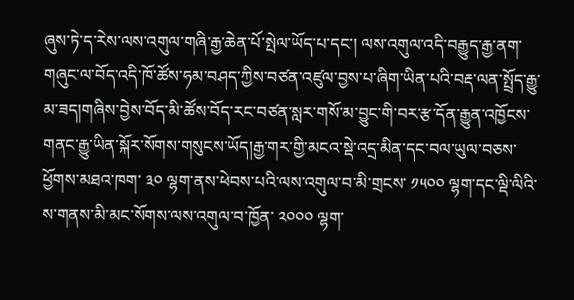ཞུས་ཏེ་ད་རེས་ལས་འགུལ་གཞི་རྒྱ་ཆེན་པོ་སྤེལ་ཡོད་པ་དང་། ལས་འགུལ་འདི་བརྒྱུད་རྒྱ་ནག་གཞུང་ལ་བོད་འདི་ཁོ་ཚོས་ཧམ་བཤད་ཀྱིས་བཙན་འཛུལ་བྱས་པ་ཞིག་ཡིན་པའི་བརྡ་ལན་སྤྲོད་རྒྱུ་མ་ཟད།གཞིས་བྱེས་བོད་མི་ཚོས་བོད་རང་བཙན་སླར་གསོ་མ་བྱུང་གི་བར་རྩ་དོན་རྒྱུན་འཁྱོངས་གནང་རྒྱུ་ཡིན་སྐོར་སོགས་གསུངས་ཡོད།རྒྱ་གར་གྱི་མངའ་སྡེ་འདྲ་མིན་དང་བལ་ཡུལ་བཅས་ཕྱོགས་མཐའ་ཁག་ ༣༠ ལྷག་ནས་ཕེབས་པའི་ལས་འགུལ་བ་མི་གྲངས་ ༡༥༠༠ ལྷག་དང་ལྡི་ལིའི་ས་གནས་མི་མང་སོགས་ལས་འགུལ་བ་ཁྱོན་ ༢༠༠༠ ལྷག་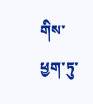གིས་ཕྱག་ཏུ་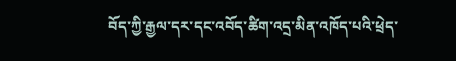བོད་ཀྱི་རྒྱལ་དར་དང་འབོད་ཚིག་འདྲ་མིན་འཁོད་པའི་ཕྲེད་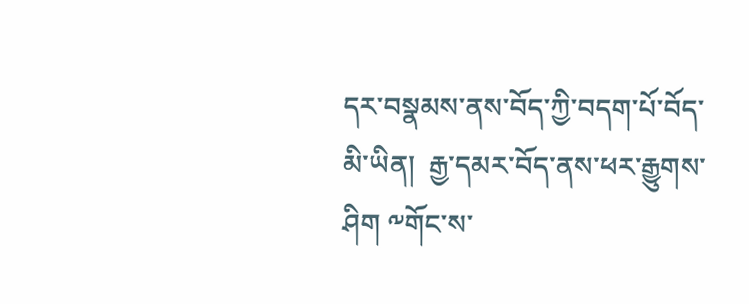དར་བསྣམས་ནས་བོད་ཀྱི་བདག་པོ་བོད་མི་ཡིན།  རྒྱ་དམར་བོད་ནས་ཕར་རྒྱུགས་ཤིག ༸གོང་ས་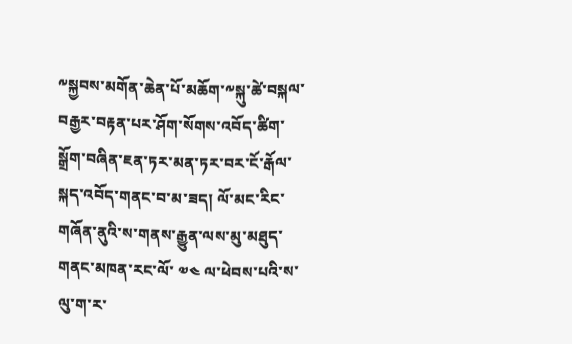༸སྐྱབས་མགོན་ཆེན་པོ་མཆོག་༸སྐུ་ཚེ་བསྐལ་བརྒྱར་བརྟན་པར་ཤོག་སོགས་འབོད་ཚིག་སྒྲོག་བཞིན་ཇན་ཏར་མན་ཏར་བར་ངོ་རྒོལ་སྐད་འབོད་གནང་བ་མ་ཟད། ལོ་མང་རིང་གཞོན་ནུའི་ས་གནས་རྒྱུན་ལས་མུ་མཐུད་གནང་མཁན་རང་ལོ་ ༧༤ ལ་ཕེབས་པའི་ས་ལུ་ག་ར་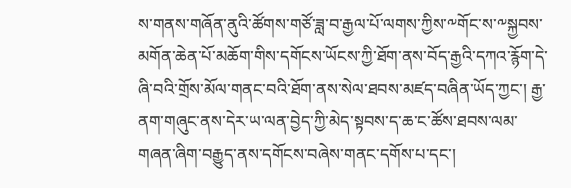ས་གནས་གཞོན་ནུའི་ཚོགས་གཙོ་ཟླ་བ་རྒྱལ་པོ་ལགས་ཀྱིས་༸གོང་ས་༸སྐྱབས་མགོན་ཆེན་པོ་མཆོག་གིས་དགོངས་ཡོངས་ཀྱི་ཐོག་ནས་བོད་རྒྱའི་དཀའ་རྙོག་དེ་ཞི་བའི་གྲོས་མོལ་གནང་བའི་ཐོག་ནས་སེལ་ཐབས་མཛད་བཞིན་ཡོད་ཀྱང་། རྒྱ་ནག་གཞུང་ནས་དེར་ཡ་ལན་བྱེད་ཀྱི་མེད་སྟབས་ད་ཆ་ང་ཚོས་ཐབས་ལམ་གཞན་ཞིག་བརྒྱུད་ནས་དགོངས་བཞེས་གནང་དགོས་པ་དང་།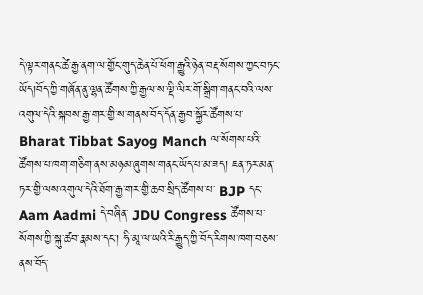དེ་ལྟར་གནང་ཚེ་རྒྱ་ནག་ལ་གྱོང་གུད་ཆེན་པོ་ཕོག་རྒྱུའི་ཉེན་བརྡ་སོགས་ཀྱང་བཏང་ཡོད།བོད་ཀྱི་གཞོན་ནུ་ལྷན་ཚོགས་ཀྱི་རྒྱལ་ས་ལྡི་ལིར་གོ་སྒྲིག་གནང་བའི་ལས་འགུལ་དེའི་སྐབས་རྒྱ་གར་གྱི་ས་གནས་བོད་དོན་རྒྱབ་སྐྱོར་ཚོགས་པ་ Bharat Tibbat Sayog Manch ལ་སོགས་པའི་ཚོགས་པ་ཁག་གཅིག་ནས་མཉམ་ཞུགས་གནང་ཡོད་པ་མ་ཟད། ཇན་ཏར་མན་ཏར་གྱི་ལས་འགུལ་དེའི་ཐོག་རྒྱ་གར་གྱི་ཆབ་སྲིད་ཚོགས་པ་ BJP དང་ Aam Aadmi དེ་བཞིན་ JDU Congress ཚོགས་པ་སོགས་ཀྱི་སྐུ་ཚབ་རྣམས་དང་། ཧི་མཱ་ལ་ཡའི་རི་རྒྱུད་ཀྱི་བོད་རིགས་ཁག་བཅས་ནས་བོད་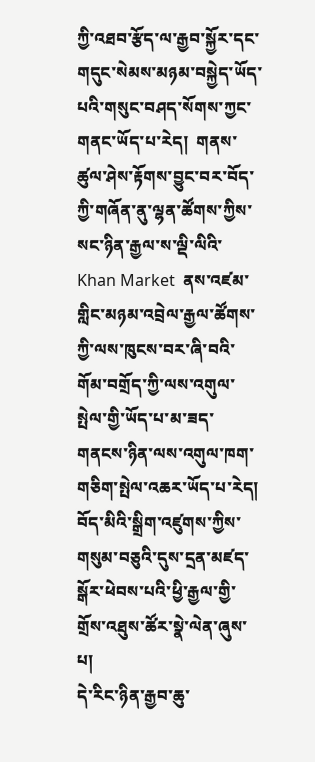ཀྱི་འཐབ་རྩོད་ལ་རྒྱབ་སྐྱོར་དང་གདུང་སེམས་མཉམ་བསྐྱེད་ཡོད་པའི་གསུང་བཤད་སོགས་ཀྱང་གནང་ཡོད་པ་རེད།  གནས་ཚུལ་ཤེས་རྟོགས་བྱུང་བར་བོད་ཀྱི་གཞོན་ནུ་ལྷན་ཚོགས་ཀྱིས་སང་ཉིན་རྒྱལ་ས་ལྡི་ལིའི་  Khan Market  ནས་འཛམ་གླིང་མཉམ་འབྲེལ་རྒྱལ་ཚོགས་ཀྱི་ལས་ཁུངས་བར་ཞི་བའི་གོམ་བགྲོད་ཀྱི་ལས་འགུལ་སྤེལ་གྱི་ཡོད་པ་མ་ཟད་གནངས་ཉིན་ལས་འགུལ་ཁག་གཅིག་སྤེལ་འཆར་ཡོད་པ་རེད།
བོད་མིའི་སྒྲིག་འཛུགས་ཀྱིས་གསུམ་བཅུའི་དུས་དྲན་མཛད་སྒོར་ཕེབས་པའི་ཕྱི་རྒྱལ་གྱི་གྲོས་འཐུས་ཚོར་སྣེ་ལེན་ཞུས་པ།
དེ་རིང་ཉིན་རྒྱབ་ཆུ་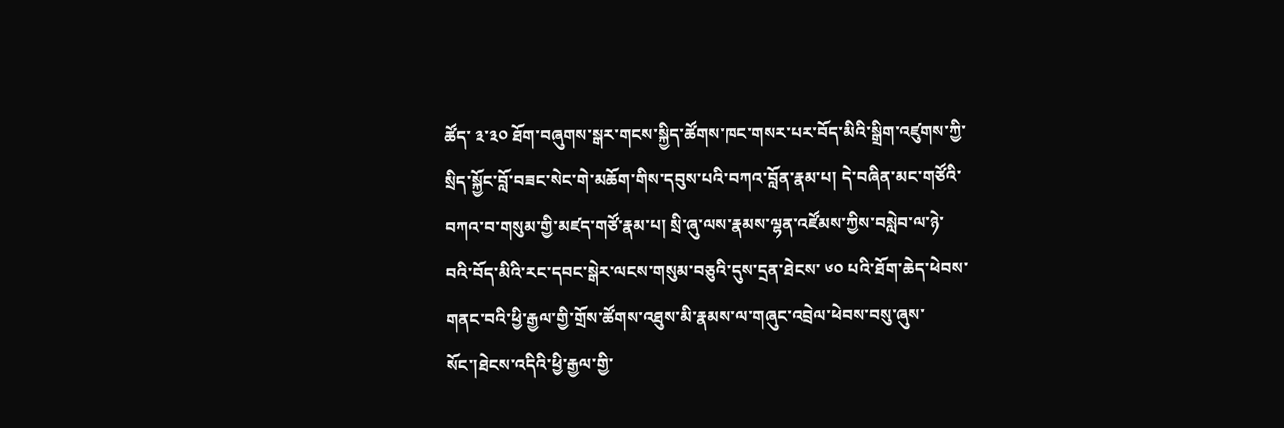ཚོད་ ༣་༣༠ ཐོག་བཞུགས་སྒར་གངས་སྐྱིད་ཚོགས་ཁང་གསར་པར་བོད་མིའི་སྒྲིག་འཛུགས་ཀྱི་སྲིད་སྐྱོང་བློ་བཟང་སེང་གེ་མཆོག་གིས་དབུས་པའི་བཀའ་བློན་རྣམ་པ། དེ་བཞིན་མང་གཙོའི་བཀའ་བ་གསུམ་གྱི་མཛད་གཙོ་རྣམ་པ། སྲི་ཞུ་ལས་རྣམས་ལྷན་འཛོམས་ཀྱིས་བསླེབ་ལ་ཉེ་བའི་བོད་མིའི་རང་དབང་སྒེར་ལངས་གསུམ་བཅུའི་དུས་དྲན་ཐེངས་ ༦༠ པའི་ཐོག་ཆེད་ཕེབས་གནང་བའི་ཕྱི་རྒྱལ་གྱི་གྲོས་ཚོགས་འཐུས་མི་རྣམས་ལ་གཞུང་འབྲེལ་ཕེབས་བསུ་ཞུས་སོང་།ཐེངས་འདིའི་ཕྱི་རྒྱལ་གྱི་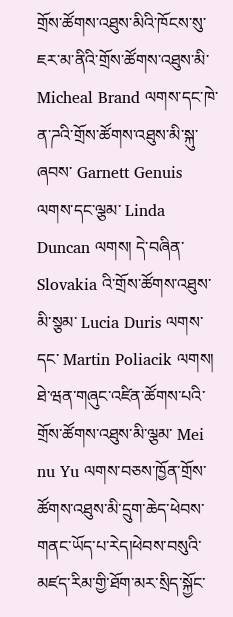གྲོས་ཚོགས་འཐུས་མིའི་ཁོངས་སུ་ཇར་མ་ནིའི་གྲོས་ཚོགས་འཐུས་མི་ Micheal Brand ལགས་དང་ཁེ་ན་ཌའི་གྲོས་ཚོགས་འཐུས་མི་སྐུ་ཞབས་ Garnett Genuis ལགས་དང་ལྕམ་ Linda Duncan ལགས། དེ་བཞིན་ Slovakia འི་གྲོས་ཚོགས་འཐུས་མི་སྕམ་ Lucia Duris ལགས་དང་ Martin Poliacik ལགས། ཐེ་ཝན་གཞུང་འཛིན་ཚོགས་པའི་གྲོས་ཚོགས་འཐུས་མི་ལྕམ་ Mei nu Yu ལགས་བཅས་ཁྱོན་གྲོས་ཚོགས་འཐུས་མི་དྲུག་ཆེད་ཕེབས་གནང་ཡོད་པ་རེད།ཕེབས་བསུའི་མཛད་རིམ་གྱི་ཐོག་མར་སྲིད་སྐྱོང་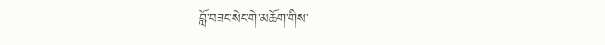བློ་བཟང་སེང་གེ་མཆོག་གིས་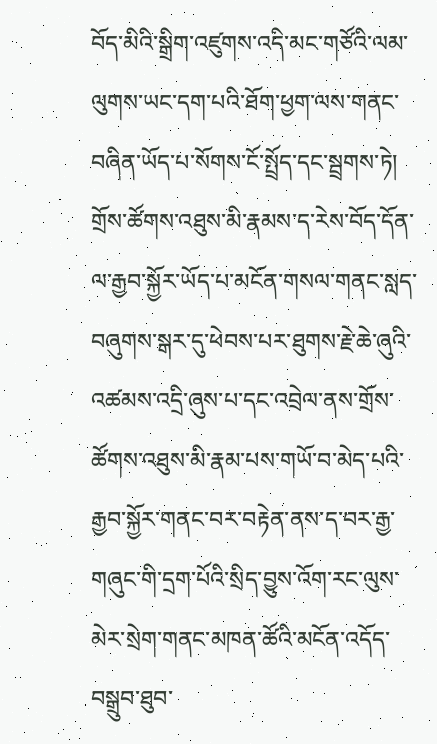བོད་མིའི་སྒྲིག་འཛུགས་འདི་མང་གཙོའི་ལམ་ལུགས་ཡང་དག་པའི་ཐོག་ཕྱག་ལས་གནང་བཞིན་ཡོད་པ་སོགས་ངོ་སྤྲོད་དང་སྦྲགས་ཏེ། གྲོས་ཚོགས་འཐུས་མི་རྣམས་ད་རེས་བོད་དོན་ལ་རྒྱབ་སྐྱོར་ཡོད་པ་མངོན་གསལ་གནང་སླད་བཞུགས་སྒར་དུ་ཕེབས་པར་ཐུགས་རྗེ་ཆེ་ཞུའི་འཚམས་འདྲི་ཞུས་པ་དང་འབྲེལ་ནས་གྲོས་ཚོགས་འཐུས་མི་རྣམ་པས་གཡོ་བ་མེད་པའི་རྒྱབ་སྐྱོར་གནང་བར་བརྟེན་ནས་ད་བར་རྒྱ་གཞུང་གི་དྲག་པོའི་སྲིད་བྱུས་འོག་རང་ལུས་མེར་སྲེག་གནང་མཁན་ཚོའི་མངོན་འདོད་བསྒྲུབ་ཐུབ་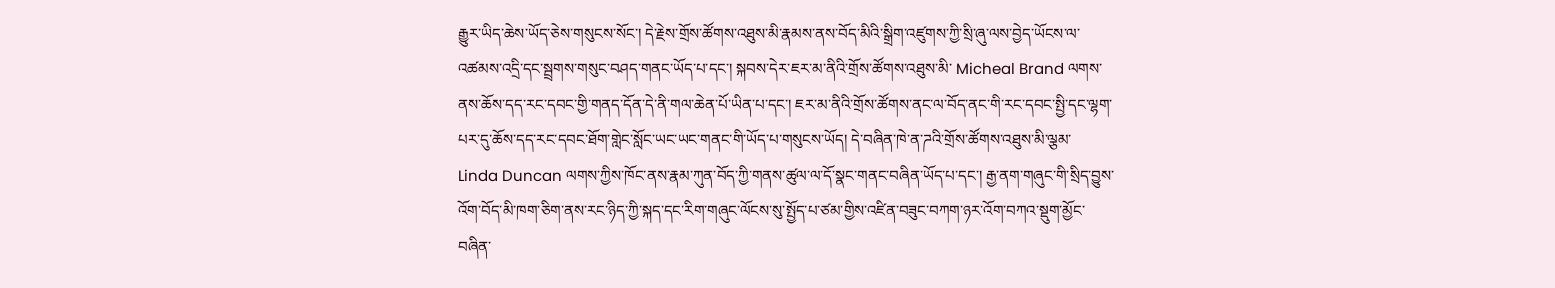རྒྱུར་ཡིད་ཆེས་ཡོད་ཅེས་གསུངས་སོང་། དེ་རྗེས་གྲོས་ཚོགས་འཐུས་མི་རྣམས་ནས་བོད་མིའི་སྒྲིག་འཛུགས་ཀྱི་སྲི་ཞུ་ལས་བྱེད་ཡོངས་ལ་འཚམས་འདྲི་དང་སྦྲགས་གསུང་བཤད་གནང་ཡོད་པ་དང་། སྐབས་དེར་ཇར་མ་ནིའི་གྲོས་ཚོགས་འཐུས་མི་ Micheal Brand ལགས་ནས་ཆོས་དད་རང་དབང་གྱི་གནད་དོན་དེ་ནི་གལ་ཆེན་པོ་ཡིན་པ་དང་། ཇར་མ་ནིའི་གྲོས་ཚོགས་ནང་ལ་བོད་ནང་གི་རང་དབང་སྤྱི་དང་ལྷག་པར་དུ་ཆོས་དད་རང་དབང་ཐོག་གླེང་སློང་ཡང་ཡང་གནང་གི་ཡོད་པ་གསུངས་ཡོད། དེ་བཞིན་ཁེ་ན་ཌའི་གྲོས་ཚོགས་འཐུས་མི་ལྕམ་ Linda Duncan ལགས་ཀྱིས་ཁོང་ནས་རྣམ་ཀུན་བོད་ཀྱི་གནས་ཚུལ་ལ་དོ་སྣང་གནང་བཞིན་ཡོད་པ་དང་། རྒྱ་ནག་གཞུང་གི་སྲིད་བྱུས་འོག་བོད་མི་ཁག་ཅིག་ནས་རང་ཉིད་ཀྱི་སྐད་དང་རིག་གཞུང་ལོངས་སུ་སྤྱོད་པ་ཙམ་གྱིས་འཛིན་བཟུང་བཀག་ཉར་འོག་བཀའ་སྡུག་མྱོང་བཞིན་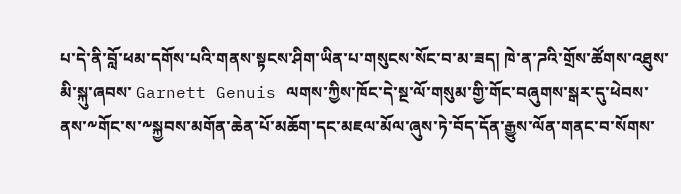པ་དེ་ནི་བློ་ཕམ་དགོས་པའི་གནས་སྟངས་ཤིག་ཡིན་པ་གསུངས་སོང་བ་མ་ཟད། ཁེ་ན་ཌའི་གྲོས་ཚོགས་འཐུས་མི་སྐུ་ཞབས་ Garnett Genuis ལགས་ཀྱིས་ཁོང་དེ་སྔ་ལོ་གསུམ་གྱི་གོང་བཞུགས་སྒར་དུ་ཕེབས་ནས་༸གོང་ས་༸སྐྱབས་མགོན་ཆེན་པོ་མཆོག་དང་མཇལ་མོལ་ཞུས་ཏེ་བོད་དོན་རྒྱུས་ལོན་གནང་བ་སོགས་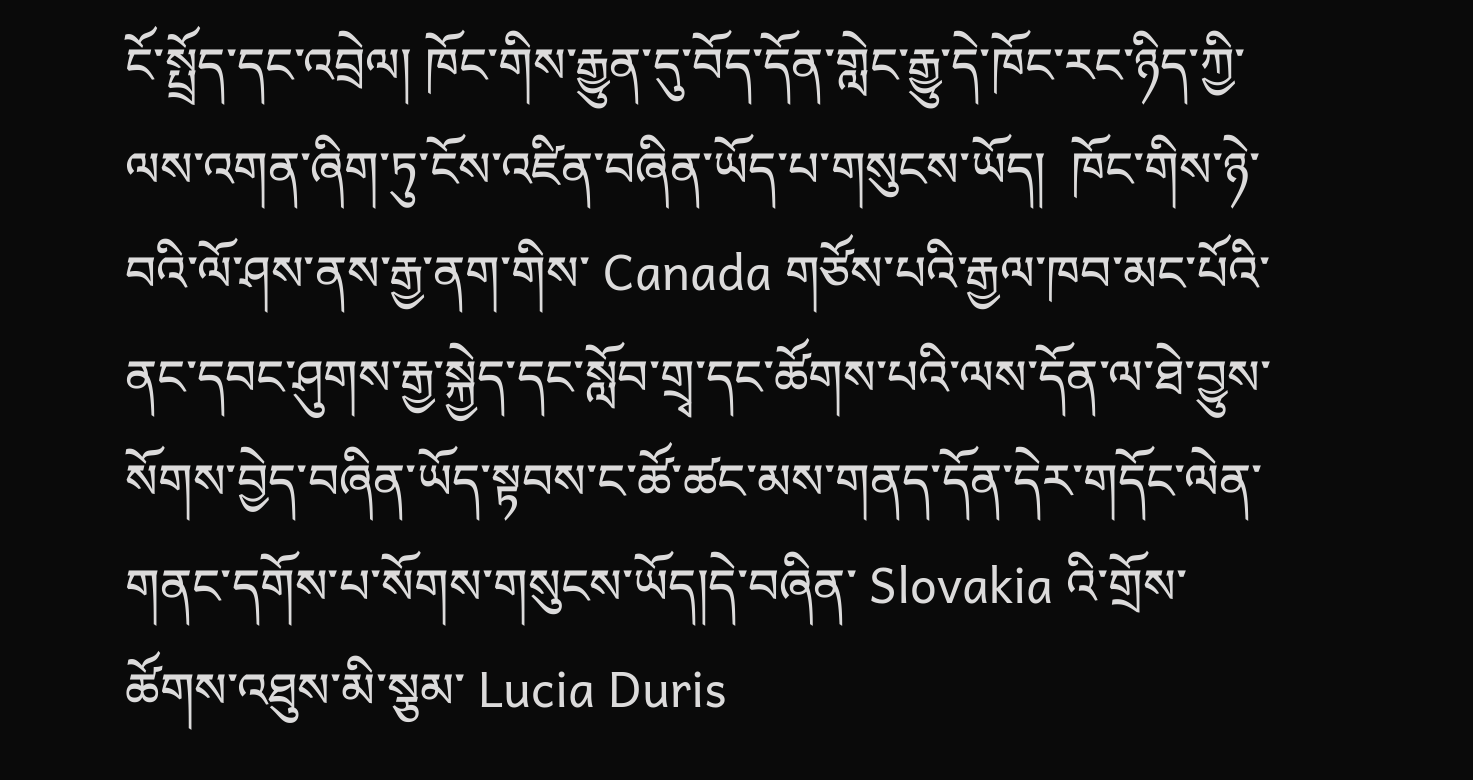ངོ་སྤྲོད་དང་འབྲེལ། ཁོང་གིས་རྒྱུན་དུ་བོད་དོན་གླེང་རྒྱུ་དེ་ཁོང་རང་ཉིད་ཀྱི་ལས་འགན་ཞིག་ཏུ་ངོས་འཛིན་བཞིན་ཡོད་པ་གསུངས་ཡོད།  ཁོང་གིས་ཉེ་བའི་ལོ་ཤས་ནས་རྒྱ་ནག་གིས་ Canada གཙོས་པའི་རྒྱལ་ཁབ་མང་པོའི་ནང་དབང་ཤུགས་རྒྱ་སྐྱེད་དང་སློབ་གྲྭ་དང་ཚོགས་པའི་ལས་དོན་ལ་ཐེ་བྱུས་སོགས་བྱེད་བཞིན་ཡོད་སྟབས་ང་ཚོ་ཚང་མས་གནད་དོན་དེར་གདོང་ལེན་གནང་དགོས་པ་སོགས་གསུངས་ཡོད།དེ་བཞིན་ Slovakia འི་གྲོས་ཚོགས་འཐུས་མི་སྕམ་ Lucia Duris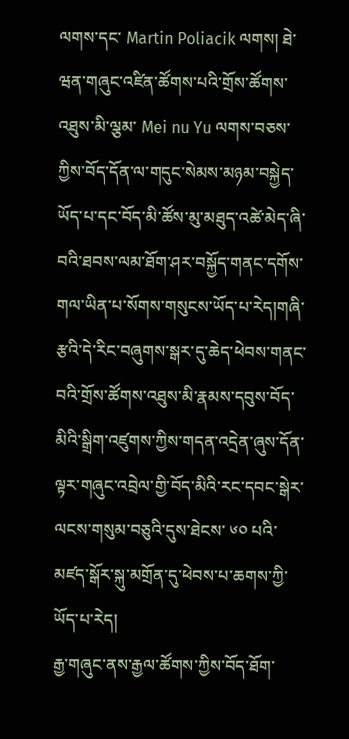ལགས་དང་ Martin Poliacik ལགས། ཐེ་ཝན་གཞུང་འཛིན་ཚོགས་པའི་གྲོས་ཚོགས་འཐུས་མི་ལྕམ་ Mei nu Yu ལགས་བཅས་ཀྱིས་བོད་དོན་ལ་གདུང་སེམས་མཉམ་བསྐྱེད་ཡོད་པ་དང་བོད་མི་ཚོས་མུ་མཐུད་འཚེ་མེད་ཞི་བའི་ཐབས་ལམ་ཐོག་ཤར་བསྐྱོད་གནང་དགོས་གལ་ཡིན་པ་སོགས་གསུངས་ཡོད་པ་རེད།གཞི་རྩའི་དེ་རིང་བཞུགས་སྒར་དུ་ཆེད་ཕེབས་གནང་བའི་གྲོས་ཚོགས་འཐུས་མི་རྣམས་དབུས་བོད་མིའི་སྒྲིག་འཛུགས་ཀྱིས་གདན་འདྲེན་ཞུས་དོན་ལྟར་གཞུང་འབྲེལ་གྱི་བོད་མིའི་རང་དབང་སྒེར་ལངས་གསུམ་བཅུའི་དུས་ཐེངས་ ༦༠ པའི་མཛད་སྒོར་སྐུ་མགྲོན་དུ་ཕེབས་པ་ཆགས་ཀྱི་ཡོད་པ་རེད།
རྒྱ་གཞུང་ནས་རྒྱལ་ཚོགས་ཀྱིས་བོད་ཐོག་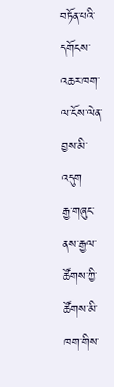བཏོན་པའི་དགོངས་འཆར་ཁག་ལ་ངོས་ལེན་བྱས་མི་འདུག
རྒྱ་གཞུང་ནས་རྒྱལ་ཚོགས་ཀྱི་ཚོགས་མི་ཁག་གིས་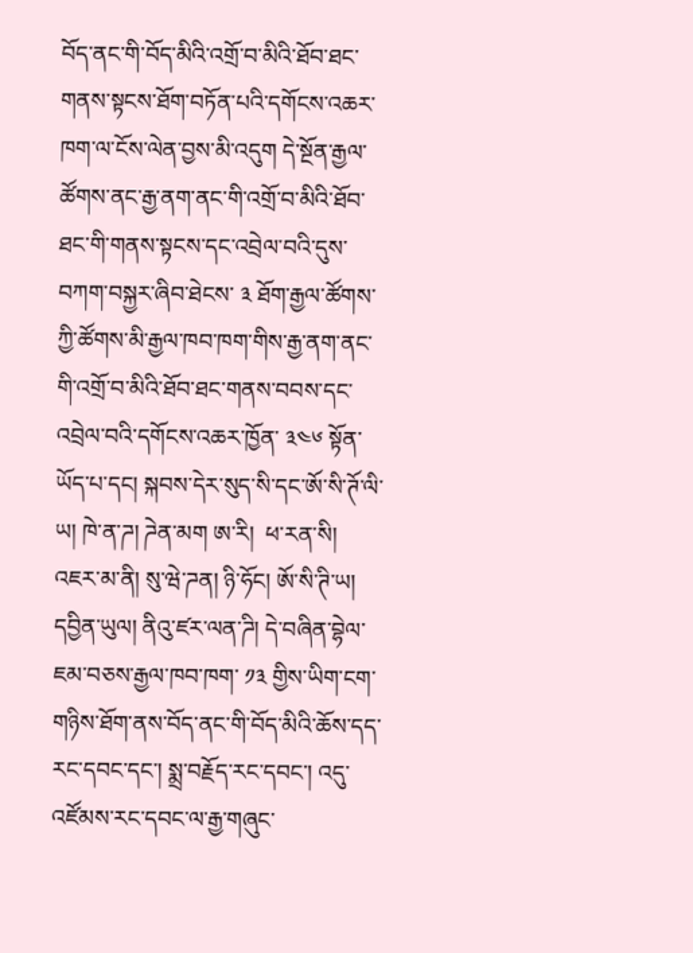བོད་ནང་གི་བོད་མིའི་འགྲོ་བ་མིའི་ཐོབ་ཐང་གནས་སྟངས་ཐོག་བཏོན་པའི་དགོངས་འཆར་ཁག་ལ་ངོས་ལེན་བྱས་མི་འདུག དེ་སྔོན་རྒྱལ་ཚོགས་ནང་རྒྱ་ནག་ནང་གི་འགྲོ་བ་མིའི་ཐོབ་ཐང་གི་གནས་སྟངས་དང་འབྲེལ་བའི་དུས་བཀག་བསྐྱར་ཞིབ་ཐེངས་ ༣ ཐོག་རྒྱལ་ཚོགས་ཀྱི་ཚོགས་མི་རྒྱལ་ཁབ་ཁག་གིས་རྒྱ་ནག་ནང་གི་འགྲོ་བ་མིའི་ཐོབ་ཐང་གནས་བབས་དང་འབྲེལ་བའི་དགོངས་འཆར་ཁྱོན་ ༣༤༦ སྟོན་ཡོད་པ་དང། སྐབས་དེར་སུད་སི་དང་ཨོ་སི་ཊོ་ལི་ཡ། ཁེ་ན་ཌ། ཌེན་མག ཨ་རི།  ཕ་རན་སི། འཇར་མ་ནི། སུ་ཝེ་ཌན། ཉི་ཧོང། ཨོ་སི་ཊི་ཡ། དབྱིན་ཡུལ། ནིའུ་ཛར་ལན་ཌི། དེ་བཞིན་བྷེལ་ཇམ་བཅས་རྒྱལ་ཁབ་ཁག་ ༡༣ གྱིས་ཡིག་ངག་གཉིས་ཐོག་ནས་བོད་ནང་གི་བོད་མིའི་ཆོས་དད་རང་དབང་དང་། སྨྲ་བརྗོད་རང་དབང་། འདུ་འཛོམས་རང་དབང་ལ་རྒྱ་གཞུང་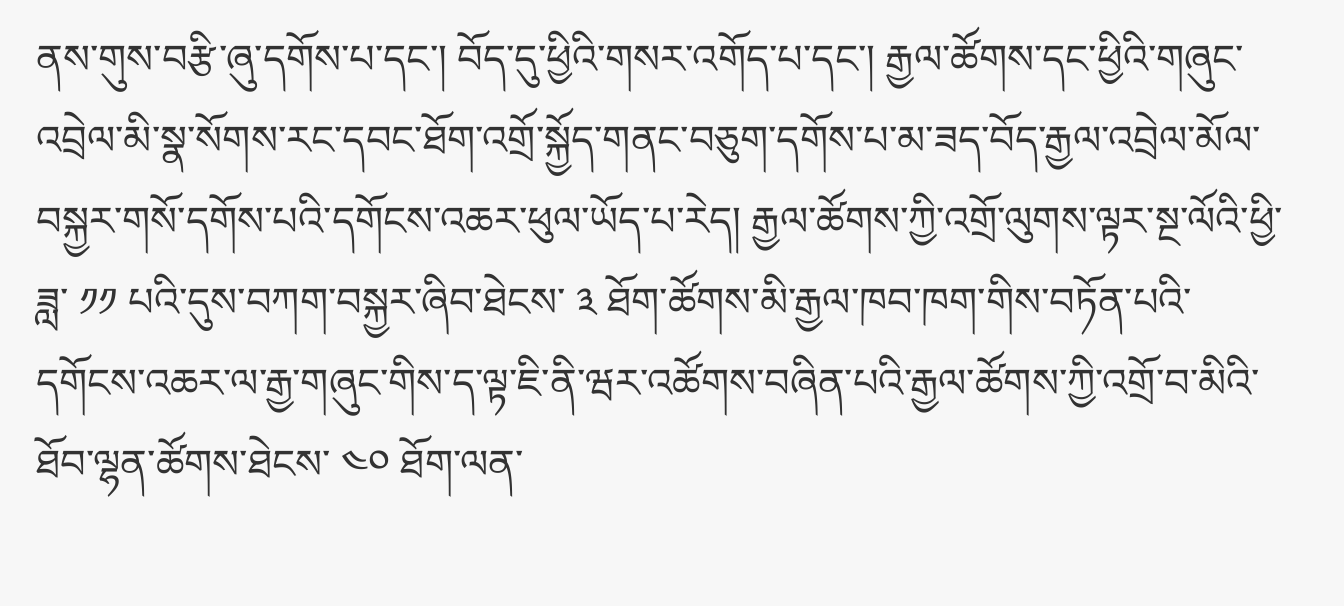ནས་གུས་བརྩི་ཞུ་དགོས་པ་དང་། བོད་དུ་ཕྱིའི་གསར་འགོད་པ་དང་། རྒྱལ་ཚོགས་དང་ཕྱིའི་གཞུང་འབྲེལ་མི་སྣ་སོགས་རང་དབང་ཐོག་འགྲོ་སྐྱོད་གནང་བཅུག་དགོས་པ་མ་ཟད་བོད་རྒྱལ་འབྲེལ་མོལ་བསྐྱར་གསོ་དགོས་པའི་དགོངས་འཆར་ཕུལ་ཡོད་པ་རེད། རྒྱལ་ཚོགས་ཀྱི་འགྲོ་ལུགས་ལྟར་སྔ་ལོའི་ཕྱི་ཟླ་ ༡༡ པའི་དུས་བཀག་བསྐྱར་ཞིབ་ཐེངས་ ༣ ཐོག་ཚོགས་མི་རྒྱལ་ཁབ་ཁག་གིས་བཏོན་པའི་དགོངས་འཆར་ལ་རྒྱ་གཞུང་གིས་ད་ལྟ་ཇི་ནི་ཝར་འཚོགས་བཞིན་པའི་རྒྱལ་ཚོགས་ཀྱི་འགྲོ་བ་མིའི་ཐོབ་ལྷན་ཚོགས་ཐེངས་ ༤༠ ཐོག་ལན་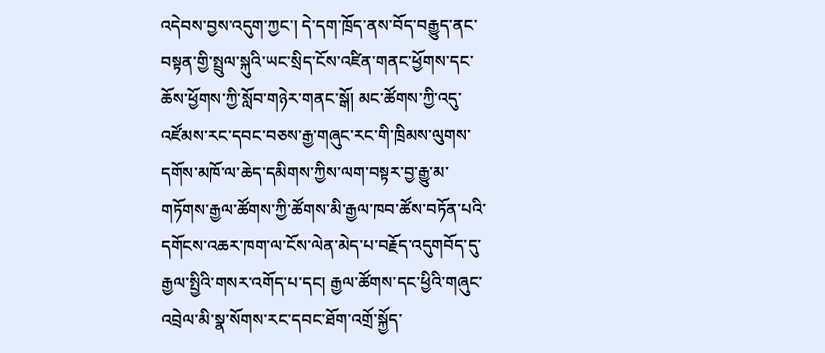འདེབས་བྱས་འདུག་ཀྱང་། དེ་དག་ཁྲོད་ནས་བོད་བརྒྱུད་ནང་བསྟན་གྱི་སྤྲུལ་སྐུའི་ཡང་སྲིད་ངོས་འཛིན་གནང་ཕྱོགས་དང་ཆོས་ཕྱོགས་ཀྱི་སློབ་གཉེར་གནང་སྒོ། མང་ཚོགས་ཀྱི་འདུ་འཛོམས་རང་དབང་བཅས་རྒྱ་གཞུང་རང་གི་ཁྲིམས་ལུགས་དགོས་མཁོ་ལ་ཆེད་དམིགས་ཀྱིས་ལག་བསྟར་བྱ་རྒྱུ་མ་གཏོགས་རྒྱལ་ཚོགས་ཀྱི་ཚོགས་མི་རྒྱལ་ཁབ་ཚོས་བཏོན་པའི་དགོངས་འཆར་ཁག་ལ་ངོས་ལེན་མེད་པ་བརྗོད་འདུགབོད་དུ་རྒྱལ་སྤྱིའི་གསར་འགོད་པ་དང། རྒྱལ་ཚོགས་དང་ཕྱིའི་གཞུང་འབྲེལ་མི་སྣ་སོགས་རང་དབང་ཐོག་འགྲོ་སྐྱོད་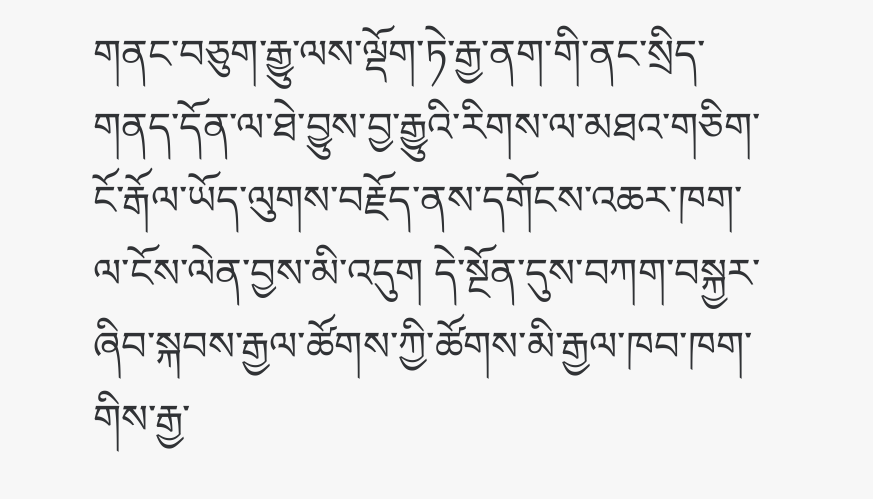གནང་བཅུག་རྒྱུ་ལས་ལྡོག་ཏེ་རྒྱ་ནག་གི་ནང་སྲིད་གནད་དོན་ལ་ཐེ་བྱུས་བྱ་རྒྱུའི་རིགས་ལ་མཐའ་གཅིག་ངོ་རྒོལ་ཡོད་ལུགས་བརྗོད་ནས་དགོངས་འཆར་ཁག་ལ་ངོས་ལེན་བྱས་མི་འདུག དེ་སྔོན་དུས་བཀག་བསྐྱར་ཞིབ་སྐབས་རྒྱལ་ཚོགས་ཀྱི་ཚོགས་མི་རྒྱལ་ཁབ་ཁག་གིས་རྒྱ་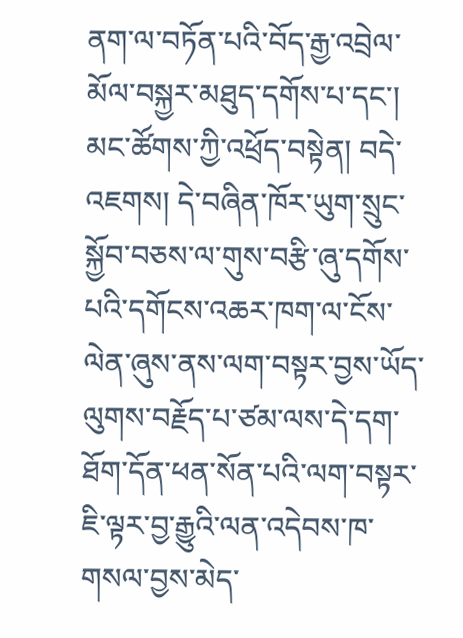ནག་ལ་བཏོན་པའི་བོད་རྒྱ་འབྲེལ་མོལ་བསྐྱར་མཐུད་དགོས་པ་དང་། མང་ཚོགས་ཀྱི་འཕྲོད་བསྟེན། བདེ་འཇགས། དེ་བཞིན་ཁོར་ཡུག་སྲུང་སྐྱོབ་བཅས་ལ་གུས་བརྩི་ཞུ་དགོས་པའི་དགོངས་འཆར་ཁག་ལ་ངོས་ལེན་ཞུས་ནས་ལག་བསྟར་བྱས་ཡོད་ལུགས་བརྗོད་པ་ཙམ་ལས་དེ་དག་ཐོག་དོན་ཕན་སོན་པའི་ལག་བསྟར་ཇི་ལྟར་བྱ་རྒྱུའི་ལན་འདེབས་ཁ་གསལ་བྱས་མེད་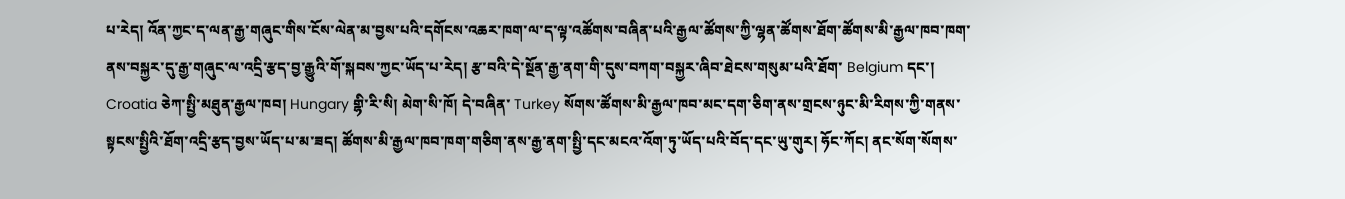པ་རེད། འོན་ཀྱང་ད་ལན་རྒྱ་གཞུང་གིས་ངོས་ལེན་མ་བྱས་པའི་དགོངས་འཆར་ཁག་ལ་ད་ལྟ་འཚོགས་བཞིན་པའི་རྒྱལ་ཚོགས་ཀྱི་ལྷན་ཚོགས་ཐོག་ཚོགས་མི་རྒྱལ་ཁབ་ཁག་ནས་བསྐྱར་དུ་རྒྱ་གཞུང་ལ་འདྲི་རྩད་བྱ་རྒྱུའི་གོ་སྐབས་ཀྱང་ཡོད་པ་རེད། རྩ་བའི་དེ་སྔོན་རྒྱ་ནག་གི་དུས་བཀག་བསྐྱར་ཞིབ་ཐེངས་གསུམ་པའི་ཐོག་ Belgium དང་། Croatia ཅེཀ་སྤྱི་མཐུན་རྒྱལ་ཁབ། Hungary གྷི་རི་སི། མེག་སི་ཁོ། དེ་བཞིན་ Turkey སོགས་ཚོགས་མི་རྒྱལ་ཁབ་མང་དག་ཅིག་ནས་གྲངས་ཉུང་མི་རིགས་ཀྱི་གནས་སྟངས་སྤྱིའི་ཐོག་འདྲི་རྩད་བྱས་ཡོད་པ་མ་ཟད། ཚོགས་མི་རྒྱལ་ཁབ་ཁག་གཅིག་ནས་རྒྱ་ནག་སྤྱི་དང་མངའ་འོག་ཏུ་ཡོད་པའི་བོད་དང་ཡུ་གུར། ཧོང་ཀོང། ནང་སོག་སོགས་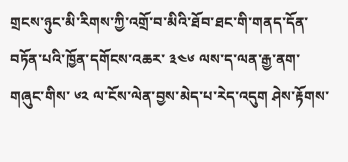གྲངས་ཉུང་མི་རིགས་ཀྱི་འགྲོ་བ་མིའི་ཐོབ་ཐང་གི་གནད་དོན་བཏོན་པའི་ཁྱོན་དགོངས་འཆར་ ༣༤༦ ལས་ད་ལན་རྒྱ་ནག་གཞུང་གིས་ ༦༢ ལ་ངོས་ལེན་བྱས་མེད་པ་རེད་འདུག ཤེས་རྟོགས་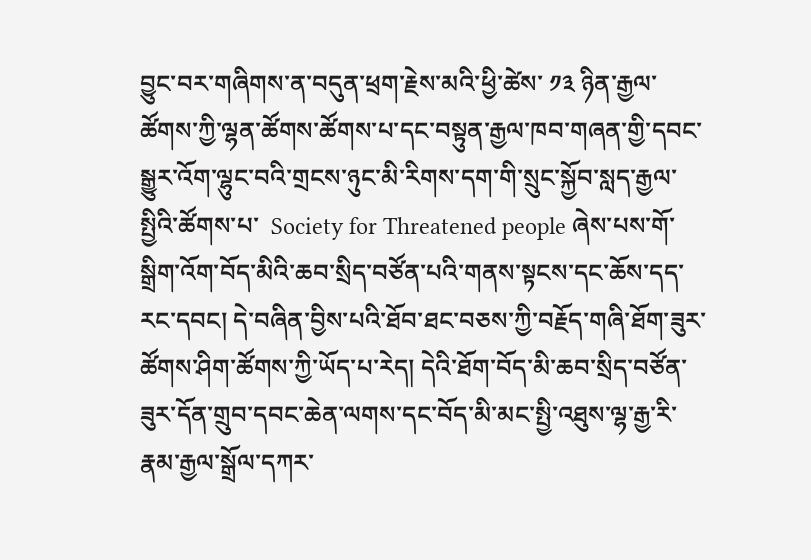བྱུང་བར་གཞིགས་ན་བདུན་ཕྲག་རྗེས་མའི་ཕྱི་ཚེས་ ༡༣ ཉིན་རྒྱལ་ཚོགས་ཀྱི་ལྷན་ཚོགས་ཚོགས་པ་དང་བསྟུན་རྒྱལ་ཁབ་གཞན་གྱི་དབང་སྒྱུར་འོག་ལྷུང་བའི་གྲངས་ཉུང་མི་རིགས་དག་གི་སྲུང་སྐྱོབ་སླད་རྒྱལ་སྤྱིའི་ཚོགས་པ་  Society for Threatened people ཞེས་པས་གོ་སྒྲིག་འོག་བོད་མིའི་ཆབ་སྲིད་བཙོན་པའི་གནས་སྟངས་དང་ཆོས་དད་རང་དབང། དེ་བཞིན་བྱིས་པའི་ཐོབ་ཐང་བཅས་ཀྱི་བརྗོད་གཞི་ཐོག་ཟུར་ཚོགས་ཤིག་ཚོགས་ཀྱི་ཡོད་པ་རེད། དེའི་ཐོག་བོད་མི་ཆབ་སྲིད་བཙོན་ཟུར་དོན་གྲུབ་དབང་ཆེན་ལགས་དང་བོད་མི་མང་སྤྱི་འཐུས་ལྷ་རྒྱ་རི་རྣམ་རྒྱལ་སྒྲོལ་དཀར་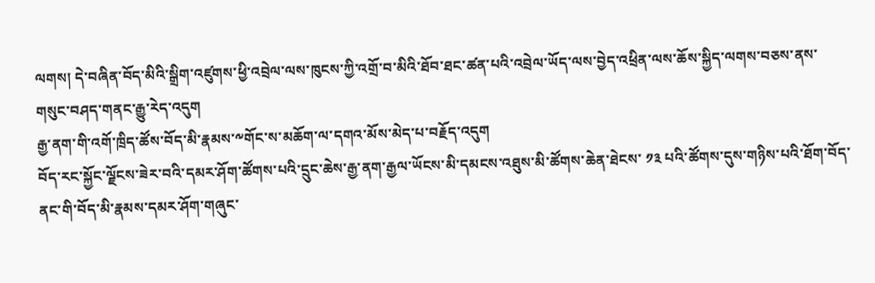ལགས། དེ་བཞིན་བོད་མིའི་སྒྲིག་འཛུགས་ཕྱི་འབྲེལ་ལས་ཁུངས་ཀྱི་འགྲོ་བ་མིའི་ཐོབ་ཐང་ཚན་པའི་འབྲེལ་ཡོད་ལས་བྱེད་འཕྲིན་ལས་ཆོས་སྐྱིད་ལགས་བཅས་ནས་གསུང་བཤད་གནང་རྒྱུ་རེད་འདུག
རྒྱ་ནག་གི་འགོ་ཁྲིད་ཚོས་བོད་མི་རྣམས་༸གོང་ས་མཆོག་ལ་དགའ་མོས་མེད་པ་བརྗོད་འདུག
བོད་རང་སྐྱོང་ལྗོངས་ཟེར་བའི་དམར་ཤོག་ཚོགས་པའི་དྲུང་ཆེས་རྒྱ་ནག་རྒྱལ་ཡོངས་མི་དམངས་འཐུས་མི་ཚོགས་ཆེན་ཐེངས་ ༡༣ པའི་ཚོགས་དུས་གཉིས་པའི་ཐོག་བོད་ནང་གི་བོད་མི་རྣམས་དམར་ཤོག་གཞུང་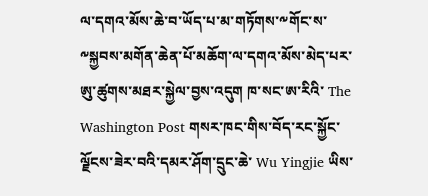ལ་དགའ་མོས་ཆེ་བ་ཡོད་པ་མ་གཏོགས་༸གོང་ས་༸སྐྱབས་མགོན་ཆེན་པོ་མཆོག་ལ་དགའ་མོས་མེད་པར་ཨུ་ཚུགས་མཐར་སྐྱེལ་བྱས་འདུག ཁ་སང་ཨ་རིའི་ The Washington Post གསར་ཁང་གིས་བོད་རང་སྐྱོང་ལྗོངས་ཟེར་བའི་དམར་ཤོག་དྲུང་ཆེ་ Wu Yingjie ཡིས་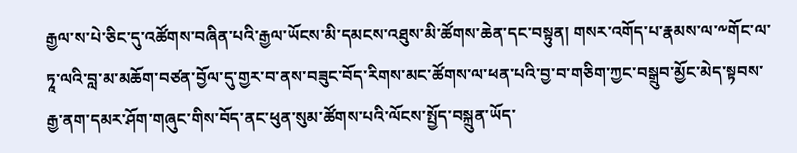རྒྱལ་ས་པེ་ཅིང་དུ་འཚོགས་བཞིན་པའི་རྒྱལ་ཡོངས་མི་དམངས་འཐུས་མི་ཚོགས་ཆེན་དང་བསྟུན། གསར་འགོད་པ་རྣམས་ལ་༸གོང་ལ་ཏཱ་ལའི་བླ་མ་མཆོག་བཙན་བྱོལ་དུ་གྱར་བ་ནས་བཟུང་བོད་རིགས་མང་ཚོགས་ལ་ཕན་པའི་བྱ་བ་གཅིག་ཀྱང་བསྒྲུབ་མྱོང་མེད་སྟབས་རྒྱ་ནག་དམར་ཤོག་གཞུང་གིས་བོད་ནང་ཕུན་སུམ་ཚོགས་པའི་ལོངས་སྤྱོད་བསྐྲུན་ཡོད་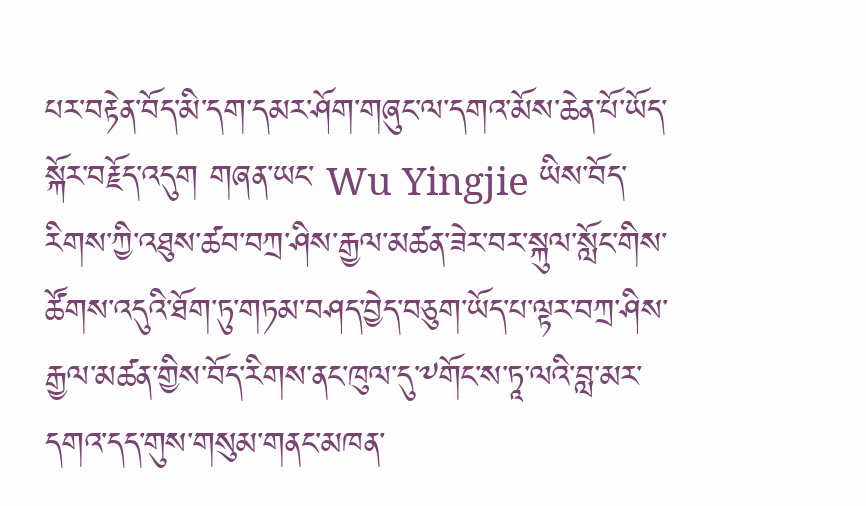པར་བརྟེན་བོད་མི་དག་དམར་ཤོག་གཞུང་ལ་དགའ་མོས་ཆེན་པོ་ཡོད་སྐོར་བརྗོད་འདུག གཞན་ཡང་ Wu Yingjie ཡིས་བོད་རིགས་ཀྱི་འཐུས་ཚབ་བཀྲ་ཤིས་རྒྱལ་མཚན་ཟེར་བར་སྐུལ་སློང་གིས་ཚོགས་འདུའི་ཐོག་ཏུ་གཏམ་བཤད་བྱེད་བཅུག་ཡོད་པ་ལྟར་བཀྲ་ཤིས་རྒྱལ་མཚན་གྱིས་བོད་རིགས་ནང་ཁུལ་དུ་༸གོང་ས་ཏཱ་ལའི་བླ་མར་དགའ་དད་གུས་གསུམ་གནང་མཁན་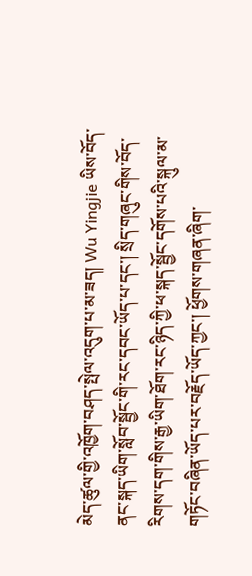མེད་ཚུལ་གྱི་འཁྱོག་བཤད་སྤེལ་འདུག་པ་མ་ཟད། Wu Yingjie ཡིས་བོད་ནང་སྐད་ཡིག་སློབ་སྦྱོང་གི་རང་དབང་ཡོད་པ་དང་། སྲིད་གཞུང་གིས་བོད་རིགས་དག་གིས་རྒྱ་ཡིག་ཐོག་རང་ཉིད་ཀྱི་ཕ་སྐད་སྦྱོང་དགོས་པའི་སྐུལ་མ་གཏོང་བཞིན་ཡོད་པར་བརྗོད་ཡོད་ཀྱང་། ཕྱོགས་གཞན་ཞིག་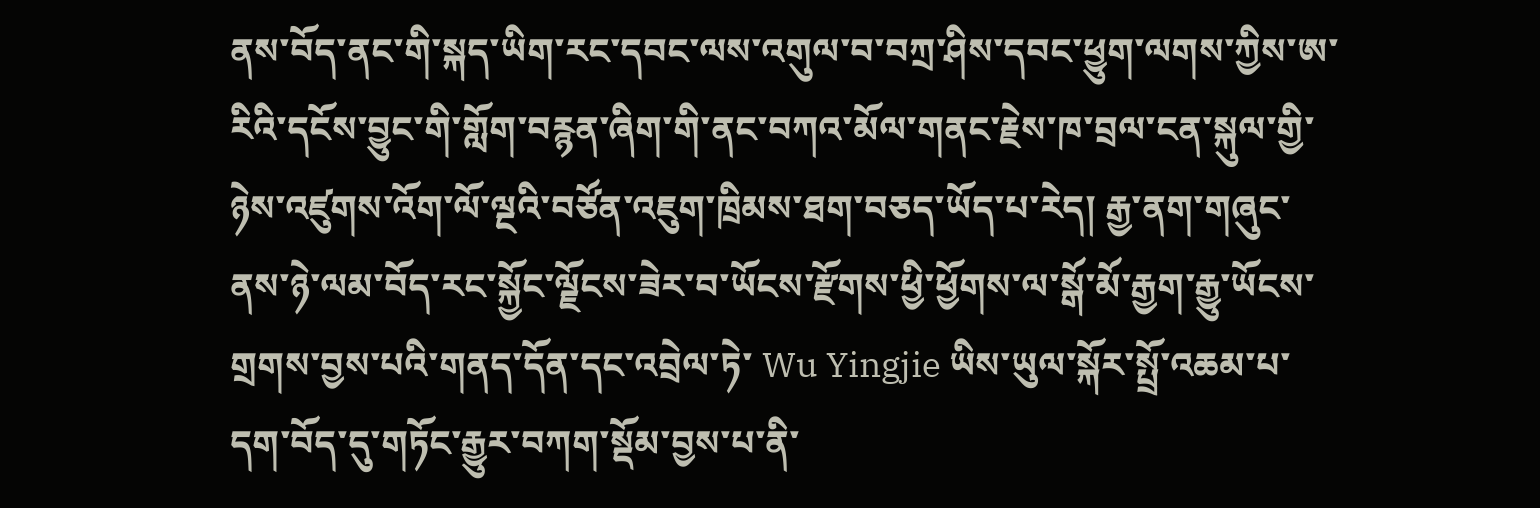ནས་བོད་ནང་གི་སྐད་ཡིག་རང་དབང་ལས་འགུལ་བ་བཀྲ་ཤིས་དབང་ཕྱུག་ལགས་ཀྱིས་ཨ་རིའི་དངོས་བྱུང་གི་གློག་བརྙན་ཞིག་གི་ནང་བཀའ་མོལ་གནང་རྗེས་ཁ་བྲལ་ངན་སྐུལ་གྱི་ཉེས་འཛུགས་འོག་ལོ་ལྔའི་བཙོན་འཇུག་ཁྲིམས་ཐག་བཅད་ཡོད་པ་རེད། རྒྱ་ནག་གཞུང་ནས་ཉེ་ལམ་བོད་རང་སྐྱོང་ལྗོངས་ཟེར་བ་ཡོངས་རྫོགས་ཕྱི་ཕྱོགས་ལ་སྒོ་མོ་རྒྱག་རྒྱུ་ཡོངས་གྲགས་བྱས་པའི་གནད་དོན་དང་འབྲེལ་ཏེ་ Wu Yingjie ཡིས་ཡུལ་སྐོར་སྤྲོ་འཆམ་པ་དག་བོད་དུ་གཏོང་རྒྱུར་བཀག་སྡོམ་བྱས་པ་ནི་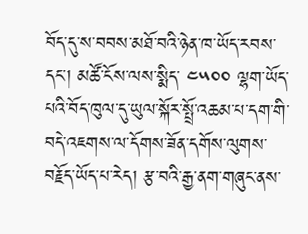བོད་དུ་ས་བབས་མཐོ་བའི་ཉེན་ཁ་ཡོད་རབས་དང་། མཚོ་ངོས་ལས་སྨིད་ ༤༥༠༠ ལྷག་ཡོད་པའི་བོད་ཁུལ་དུ་ཡུལ་སྐོར་སྤྲོ་འཆམ་པ་དག་གི་བདེ་འཇགས་ལ་དོགས་ཟོན་དགོས་ལུགས་བརྗོད་ཡོད་པ་རེད། རྩ་བའི་རྒྱ་ནག་གཞུང་ནས་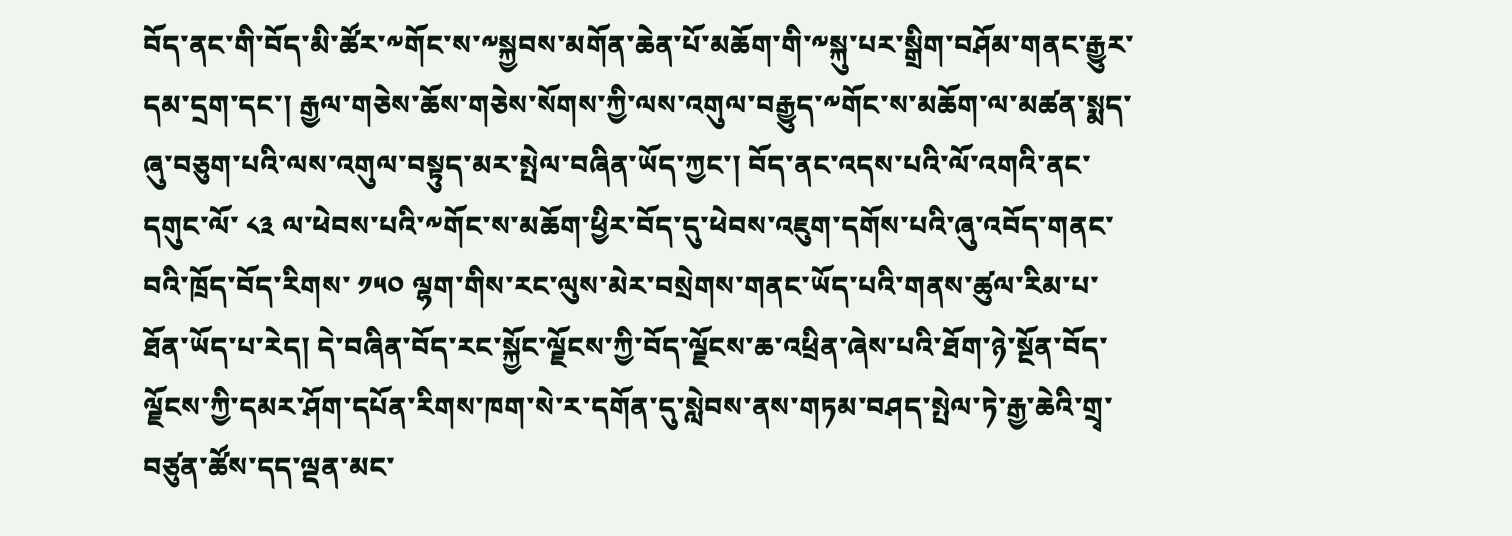བོད་ནང་གི་བོད་མི་ཚོར་༸གོང་ས་༸སྐྱབས་མགོན་ཆེན་པོ་མཆོག་གི་༸སྐུ་པར་སྒྲིག་བཤོམ་གནང་རྒྱུར་དམ་དྲག་དང་། རྒྱལ་གཅེས་ཆོས་གཅེས་སོགས་ཀྱི་ལས་འགུལ་བརྒྱུད་༸གོང་ས་མཆོག་ལ་མཚན་སྨད་ཞུ་བཅུག་པའི་ལས་འགུལ་བསྟུད་མར་སྤེལ་བཞིན་ཡོད་ཀྱང་། བོད་ནང་འདས་པའི་ལོ་འགའི་ནང་དགུང་ལོ་ ༨༣ ལ་ཕེབས་པའི་༸གོང་ས་མཆོག་ཕྱིར་བོད་དུ་ཕེབས་འཇུག་དགོས་པའི་ཞུ་འབོད་གནང་བའི་ཁྲོད་བོད་རིགས་ ༡༥༠ ལྷག་གིས་རང་ལུས་མེར་བསྲེགས་གནང་ཡོད་པའི་གནས་ཚུལ་རིམ་པ་ཐོན་ཡོད་པ་རེད། དེ་བཞིན་བོད་རང་སྐྱོང་ལྗོངས་ཀྱི་བོད་ལྗོངས་ཆ་འཕྲིན་ཞེས་པའི་ཐོག་ཉེ་སྔོན་བོད་ལྗོངས་ཀྱི་དམར་ཤོག་དཔོན་རིགས་ཁག་སེ་ར་དགོན་དུ་སླེབས་ནས་གཏམ་བཤད་སྤེལ་ཏེ་རྒྱ་ཆེའི་གྲྭ་བཙུན་ཚོས་དད་ལྡན་མང་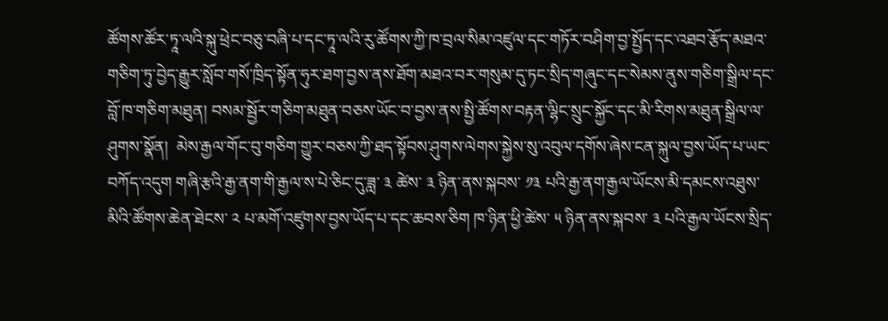ཚོགས་ཚོར་ཏཱ་ལའི་སྐུ་ཕྲེང་བཅུ་བཞི་པ་དང་ཏཱ་ལའི་རུ་ཚོགས་ཀྱི་ཁ་བྲལ་སིམ་འཛུལ་དང་གཏོར་བཤིག་བྱ་སྤྱོད་དང་འཐབ་རྩོད་མཐའ་གཅིག་ཏུ་བྱེད་རྒྱུར་སློབ་གསོ་ཁྲིད་སྟོན་ཧུར་ཐག་བྱས་ནས་ཐོག་མཐའ་བར་གསུམ་དུ་ཏང་སྲིད་གཞུང་དང་སེམས་ནུས་གཅིག་སྒྲིལ་དང་བློ་ཁ་གཅིག་མཐུན། བསམ་སྦྱོར་གཅིག་མཐུན་བཅས་ཡོང་བ་བྱས་ནས་སྤྱི་ཚོགས་བརྟན་ལྷིང་སྲུང་སྐྱོང་དང་མི་རིགས་མཐུན་སྒྲིལ་ལ་ཤུགས་སྣོན།  མེས་རྒྱལ་གོང་བུ་གཅིག་གྱུར་བཅས་ཀྱི་ཐད་སྟོབས་ཤུགས་ལེགས་སྐྱེས་སུ་འབུལ་དགོས་ཞེས་ངན་སྐུལ་བྱས་ཡོད་པ་ཡང་བཀོད་འདུག གཞི་རྩའི་རྒྱ་ནག་གི་རྒྱལ་ས་པེ་ཅིང་དུ་ཟླ་ ༣ ཚེས་ ༣ ཉིན་ནས་སྐབས་ ༡༣ པའི་རྒྱ་ནག་རྒྱལ་ཡོངས་མི་དམངས་འཐུས་མིའི་ཚོགས་ཆེན་ཐེངས་ ༢ པ་མགོ་འཛུགས་བྱས་ཡོད་པ་དང་ཆབས་ཅིག ཁ་ཉིན་ཕྱི་ཚེས་ ༥ ཉིན་ནས་སྐབས་ ༣ པའི་རྒྱལ་ཡོངས་སྲིད་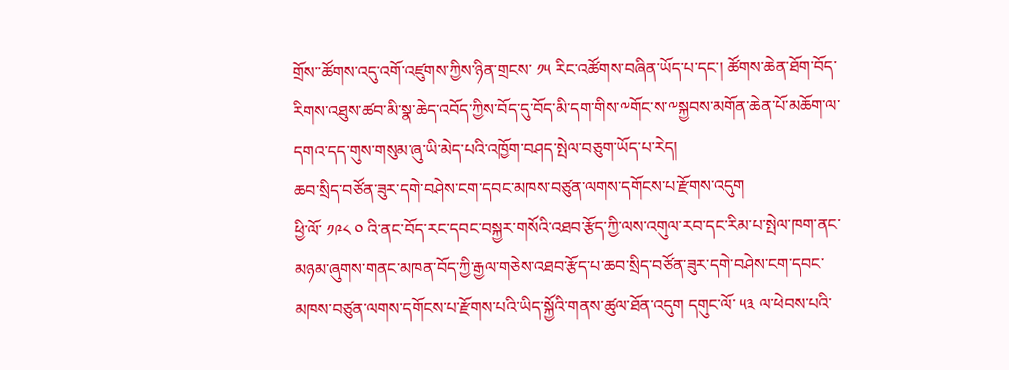གྲོས་་ཚོགས་འདུ་འགོ་འཛུགས་ཀྱིས་ཉིན་གྲངས་ ༡༥ རིང་འཚོགས་བཞིན་ཡོད་པ་དང་། ཚོགས་ཆེན་ཐོག་བོད་རིགས་འཐུས་ཚབ་མི་སྣ་ཆེད་འབོད་ཀྱིས་བོད་དུ་བོད་མི་དག་གིས་༸གོང་ས་༸སྐྱབས་མགོན་ཆེན་པོ་མཆོག་ལ་དགའ་དད་གུས་གསུམ་ཞུ་ཡི་མེད་པའི་འཁྱོག་བཤད་སྤེལ་བཅུག་ཡོད་པ་རེད།
ཆབ་སྲིད་བཙོན་ཟུར་དགེ་བཤེས་ངག་དབང་མཁས་བཙུན་ལགས་དགོངས་པ་རྫོགས་འདུག
ཕྱི་ལོ་ ༡༩༨ ༠ འི་ནང་བོད་རང་དབང་བསྐྱར་གསོའི་འཐབ་རྩོད་ཀྱི་ལས་འགུལ་རབ་དང་རིམ་པ་སྤེལ་ཁག་ནང་མཉམ་ཞུགས་གནང་མཁན་བོད་ཀྱི་རྒྱལ་གཅེས་འཐབ་རྩོད་པ་ཆབ་སྲིད་བཙོན་ཟུར་དགེ་བཤེས་ངག་དབང་མཁས་བཙུན་ལགས་དགོངས་པ་རྫོགས་པའི་ཡིད་སྐྱོའི་གནས་ཚུལ་ཐོན་འདུག དགུང་ལོ་ ༥༣ ལ་ཕེབས་པའི་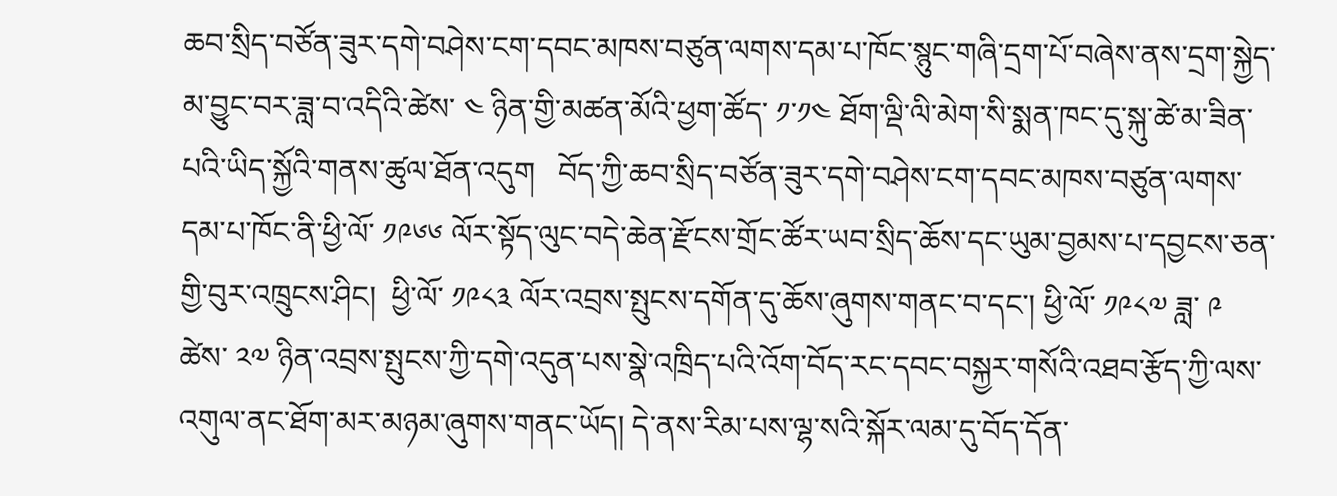ཆབ་སྲིད་བཙོན་ཟུར་དགེ་བཤེས་ངག་དབང་མཁས་བཙུན་ལགས་དམ་པ་ཁོང་སྙུང་གཞི་དྲག་པོ་བཞེས་ནས་དྲག་སྐྱེད་མ་བྱུང་བར་ཟླ་བ་འདིའི་ཚེས་ ༤ ཉིན་གྱི་མཚན་མོའི་ཕྱག་ཚོད་ ༡་༡༤ ཐོག་ལྡི་ལི་མེག་སི་སྨན་ཁང་དུ་སྐུ་ཚེ་མ་ཟིན་པའི་ཡིད་སྐྱོའི་གནས་ཚུལ་ཐོན་འདུག   བོད་ཀྱི་ཆབ་སྲིད་བཙོན་ཟུར་དགེ་བཤེས་ངག་དབང་མཁས་བཙུན་ལགས་དམ་པ་ཁོང་ནི་ཕྱི་ལོ་ ༡༩༦༦ ལོར་སྟོད་ལུང་བདེ་ཆེན་རྫོངས་གྲོང་ཚོར་ཡབ་སྲིད་ཆོས་དང་ཡུམ་བྱམས་པ་དབྱངས་ཅན་གྱི་བུར་འཁྲུངས་ཤིང།  ཕྱི་ལོ་ ༡༩༨༣ ལོར་འབྲས་སྤུངས་དགོན་དུ་ཆོས་ཞུགས་གནང་བ་དང་། ཕྱི་ལོ་ ༡༩༨༧ ཟླ་ ༩ ཚེས་ ༢༧ ཉིན་འབྲས་སྤུངས་ཀྱི་དགེ་འདུན་པས་སྣེ་འཁྲིད་པའི་འོག་བོད་རང་དབང་བསྐྱར་གསོའི་འཐབ་རྩོད་ཀྱི་ལས་འགུལ་ནང་ཐོག་མར་མཉམ་ཞུགས་གནང་ཡོད། དེ་ནས་རིམ་པས་ལྷ་སའི་སྐོར་ལམ་དུ་བོད་དོན་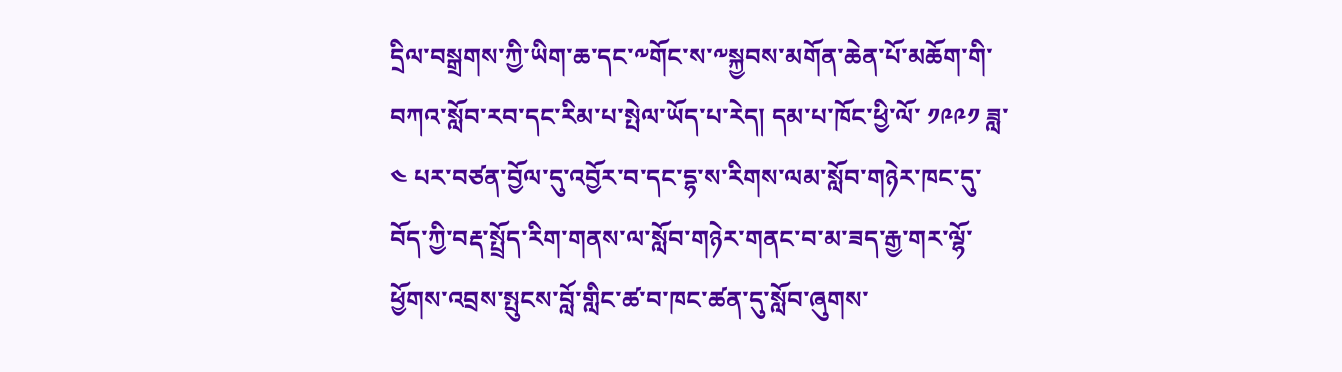དྲིལ་བསྒྲགས་ཀྱི་ཡིག་ཆ་དང་༸གོང་ས་༸སྐྱབས་མགོན་ཆེན་པོ་མཆོག་གི་བཀའ་སློབ་རབ་དང་རིམ་པ་སྤེལ་ཡོད་པ་རེད། དམ་པ་ཁོང་ཕྱི་ལོ་ ༡༩༩༡ ཟླ་ ༤ པར་བཙན་བྱོལ་དུ་འབྱོར་བ་དང་དྷ་ས་རིགས་ལམ་སློབ་གཉེར་ཁང་དུ་བོད་ཀྱི་བརྡ་སྤྲོད་རིག་གནས་ལ་སློབ་གཉེར་གནང་བ་མ་ཟད་རྒྱ་གར་ལྷོ་ཕྱོགས་འབྲས་སྤུངས་བློ་གླིང་ཚ་བ་ཁང་ཚན་དུ་སློབ་ཞུགས་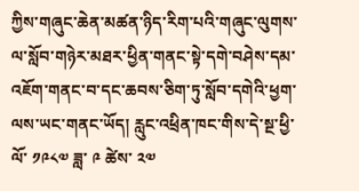ཀྱིས་གཞུང་ཆེན་མཚན་ཉིད་རིག་པའི་གཞུང་ལུགས་ལ་སློབ་གཉེར་མཐར་ཕྱིན་གནང་སྟེ་དགེ་བཤེས་དམ་འཇོག་གནང་བ་དང་ཆབས་ཅིག་ཏུ་སློབ་དགེའི་ཕྱག་ལས་ཡང་གནང་ཡོད། རླུང་འཕྲིན་ཁང་གིས་དེ་སྔ་ཕྱི་ལོ་ ༡༩༨༧ ཟླ་ ༩ ཚེས་ ༢༧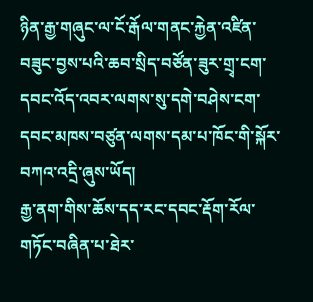ཉིན་རྒྱ་གཞུང་ལ་ངོ་རྒོལ་གནང་རྐྱེན་འཛིན་བཟུང་བྱས་པའི་ཆབ་སྲིད་བཙོན་ཟུར་གྲྭ་ངག་དབང་འོད་འབར་ལགས་སུ་དགེ་བཤེས་ངག་དབང་མཁས་བཙུན་ལགས་དམ་པ་ཁོང་གི་སྐོར་བཀའ་འདྲི་ཞུས་ཡོད།
རྒྱ་ནག་གིས་ཆོས་དད་རང་དབང་རྡོག་རོལ་གཏོང་བཞིན་པ་ཐེར་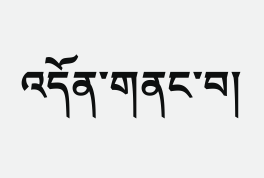འདོན་གནང་བ།